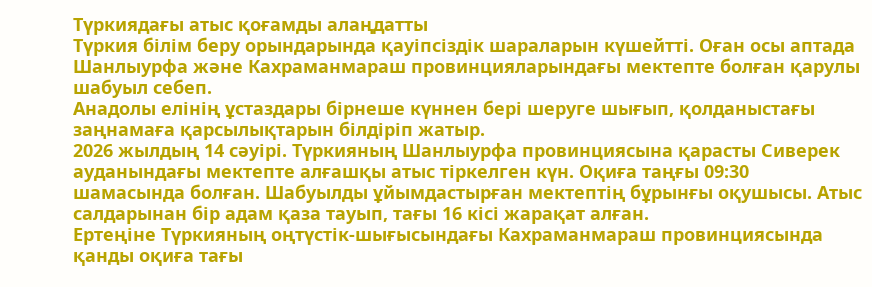Түркиядағы атыс қоғамды алаңдатты
Түркия білім беру орындарында қауіпсіздік шараларын күшейтті. Оған осы аптада Шанлыурфа және Кахраманмараш провинцияларындағы мектепте болған қарулы шабуыл себеп.
Анадолы елінің ұстаздары бірнеше күннен бері шеруге шығып, қолданыстағы заңнамаға қарсылықтарын білдіріп жатыр.
2026 жылдың 14 сәуірі. Түркияның Шанлыурфа провинциясына қарасты Сиверек ауданындағы мектепте алғашқы атыс тіркелген күн. Оқиға таңғы 09:30 шамасында болған. Шабуылды ұйымдастырған мектептің бұрынғы оқушысы. Атыс салдарынан бір адам қаза тауып, тағы 16 кісі жарақат алған.
Ертеңіне Түркияның оңтүстік-шығысындағы Кахраманмараш провинциясында қанды оқиға тағы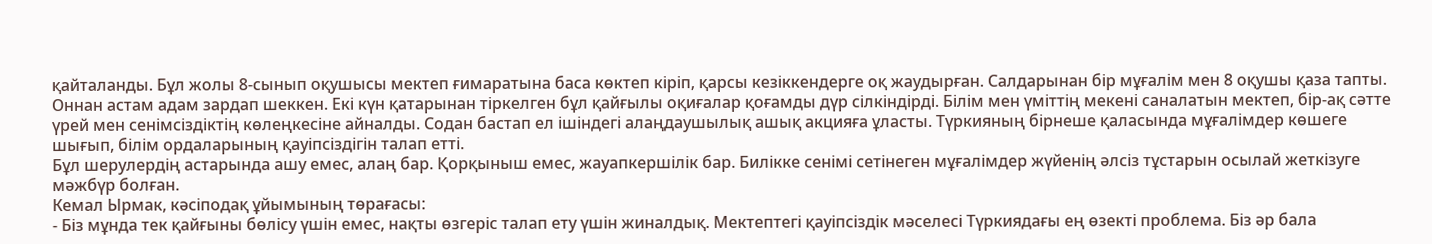қайталанды. Бұл жолы 8-сынып оқушысы мектеп ғимаратына баса көктеп кіріп, қарсы кезіккендерге оқ жаудырған. Салдарынан бір мұғалім мен 8 оқушы қаза тапты. Оннан астам адам зардап шеккен. Екі күн қатарынан тіркелген бұл қайғылы оқиғалар қоғамды дүр сілкіндірді. Білім мен үміттің мекені саналатын мектеп, бір-ақ сәтте үрей мен сенімсіздіктің көлеңкесіне айналды. Содан бастап ел ішіндегі алаңдаушылық ашық акцияға ұласты. Түркияның бірнеше қаласында мұғалімдер көшеге шығып, білім ордаларының қауіпсіздігін талап етті.
Бұл шерулердің астарында ашу емес, алаң бар. Қорқыныш емес, жауапкершілік бар. Билікке сенімі сетінеген мұғалімдер жүйенің әлсіз тұстарын осылай жеткізуге мәжбүр болған.
Кемал Ырмак, кәсіподақ ұйымының төрағасы:
- Біз мұнда тек қайғыны бөлісу үшін емес, нақты өзгеріс талап ету үшін жиналдық. Мектептегі қауіпсіздік мәселесі Түркиядағы ең өзекті проблема. Біз әр бала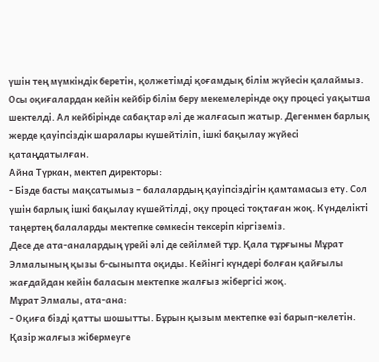үшін тең мүмкіндік беретін, қолжетімді қоғамдық білім жүйесін қалаймыз.
Осы оқиғалардан кейін кейбір білім беру мекемелерінде оқу процесі уақытша шектелді. Ал кейбірінде сабақтар әлі де жалғасып жатыр. Дегенмен барлық жерде қауіпсіздік шаралары күшейтіліп, ішкі бақылау жүйесі қатаңдатылған.
Айна Түркан, мектеп директоры:
- Бізде басты мақсатымыз – балалардың қауіпсіздігін қамтамасыз ету. Сол үшін барлық ішкі бақылау күшейтілді, оқу процесі тоқтаған жоқ. Күнделікті таңертең балаларды мектепке сөмкесін тексеріп кіргіземіз.
Десе де ата-аналардың үрейі әлі де сейілмей тұр. Қала тұрғыны Мұрат Элмалының қызы 6-сыныпта оқиды. Кейінгі күндері болған қайғылы жағдайдан кейін баласын мектепке жалғыз жібергісі жоқ.
Мұрат Элмалы, ата-ана:
- Оқиға бізді қатты шошытты. Бұрын қызым мектепке өзі барып-келетін. Қазір жалғыз жібермеуге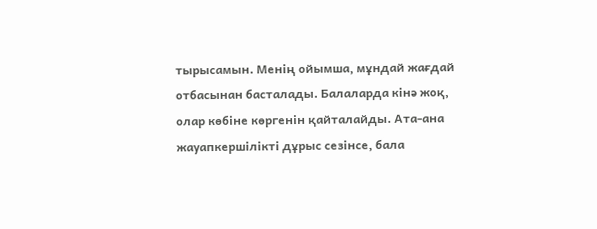тырысамын. Менің ойымша, мұндай жағдай отбасынан басталады. Балаларда кінә жоқ, олар көбіне көргенін қайталайды. Ата-ана жауапкершілікті дұрыс сезінсе, бала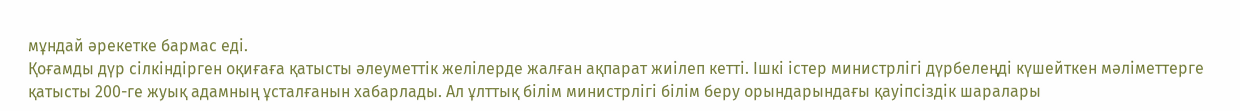мұндай әрекетке бармас еді.
Қоғамды дүр сілкіндірген оқиғаға қатысты әлеуметтік желілерде жалған ақпарат жиілеп кетті. Ішкі істер министрлігі дүрбелеңді күшейткен мәліметтерге қатысты 200-ге жуық адамның ұсталғанын хабарлады. Ал ұлттық білім министрлігі білім беру орындарындағы қауіпсіздік шаралары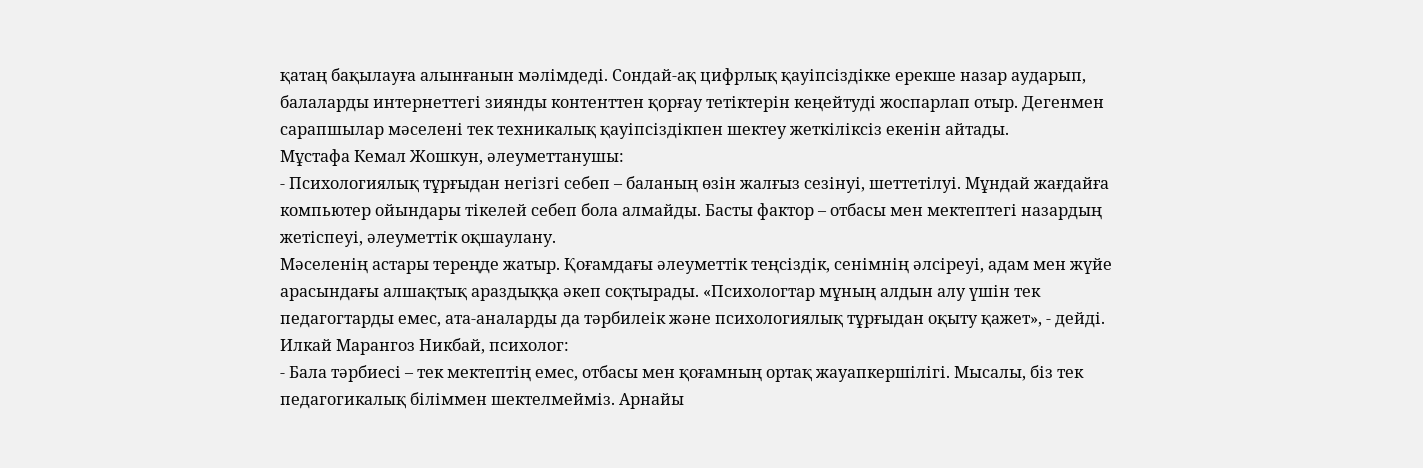қатаң бақылауға алынғанын мәлімдеді. Сондай-ақ цифрлық қауіпсіздікке ерекше назар аударып, балаларды интернеттегі зиянды контенттен қорғау тетіктерін кеңейтуді жоспарлап отыр. Дегенмен сарапшылар мәселені тек техникалық қауіпсіздікпен шектеу жеткіліксіз екенін айтады.
Мұстафа Кемал Жошкун, әлеуметтанушы:
- Психологиялық тұрғыдан негізгі себеп – баланың өзін жалғыз сезінуі, шеттетілуі. Мұндай жағдайға компьютер ойындары тікелей себеп бола алмайды. Басты фактор – отбасы мен мектептегі назардың жетіспеуі, әлеуметтік оқшаулану.
Мәселенің астары тереңде жатыр. Қоғамдағы әлеуметтік теңсіздік, сенімнің әлсіреуі, адам мен жүйе арасындағы алшақтық араздыққа әкеп соқтырады. «Психологтар мұның алдын алу үшін тек педагогтарды емес, ата-аналарды да тәрбилеік және психологиялық тұрғыдан оқыту қажет», - дейді.
Илкай Марангоз Никбай, психолог:
- Бала тәрбиесі – тек мектептің емес, отбасы мен қоғамның ортақ жауапкершілігі. Мысалы, біз тек педагогикалық біліммен шектелмейміз. Арнайы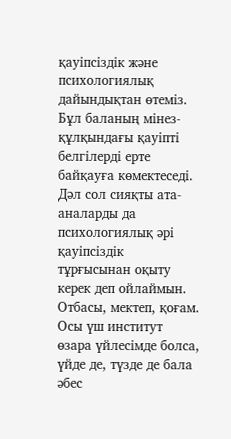қауіпсіздік және психологиялық дайындықтан өтеміз. Бұл баланың мінез-құлқындағы қауіпті белгілерді ерте байқауға көмектеседі. Дәл сол сияқты ата-аналарды да психологиялық әрі қауіпсіздік тұрғысынан оқыту керек деп ойлаймын.
Отбасы, мектеп, қоғам. Осы үш институт өзара үйлесімде болса, үйде де, түзде де бала әбес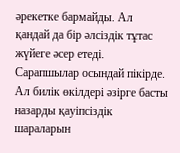әрекетке бармайды. Ал қандай да бір әлсіздік тұтас жүйеге әсер етеді. Сарапшылар осындай пікірде. Ал билік өкілдері әзірге басты назарды қауіпсіздік шараларын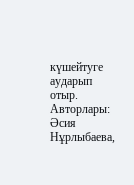күшейтуге аударып отыр.
Авторлары: Әсия Нұрлыбаева,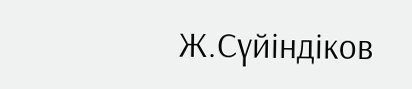Ж.Сүйіндіков